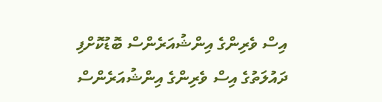އިސް ވެރިންގެ އިންޝުއަރެންސް ބޮޑުކޮށްފި
ދައުލަތުގެ އިސް ވެރިންގެ އިންޝުއަރެންސް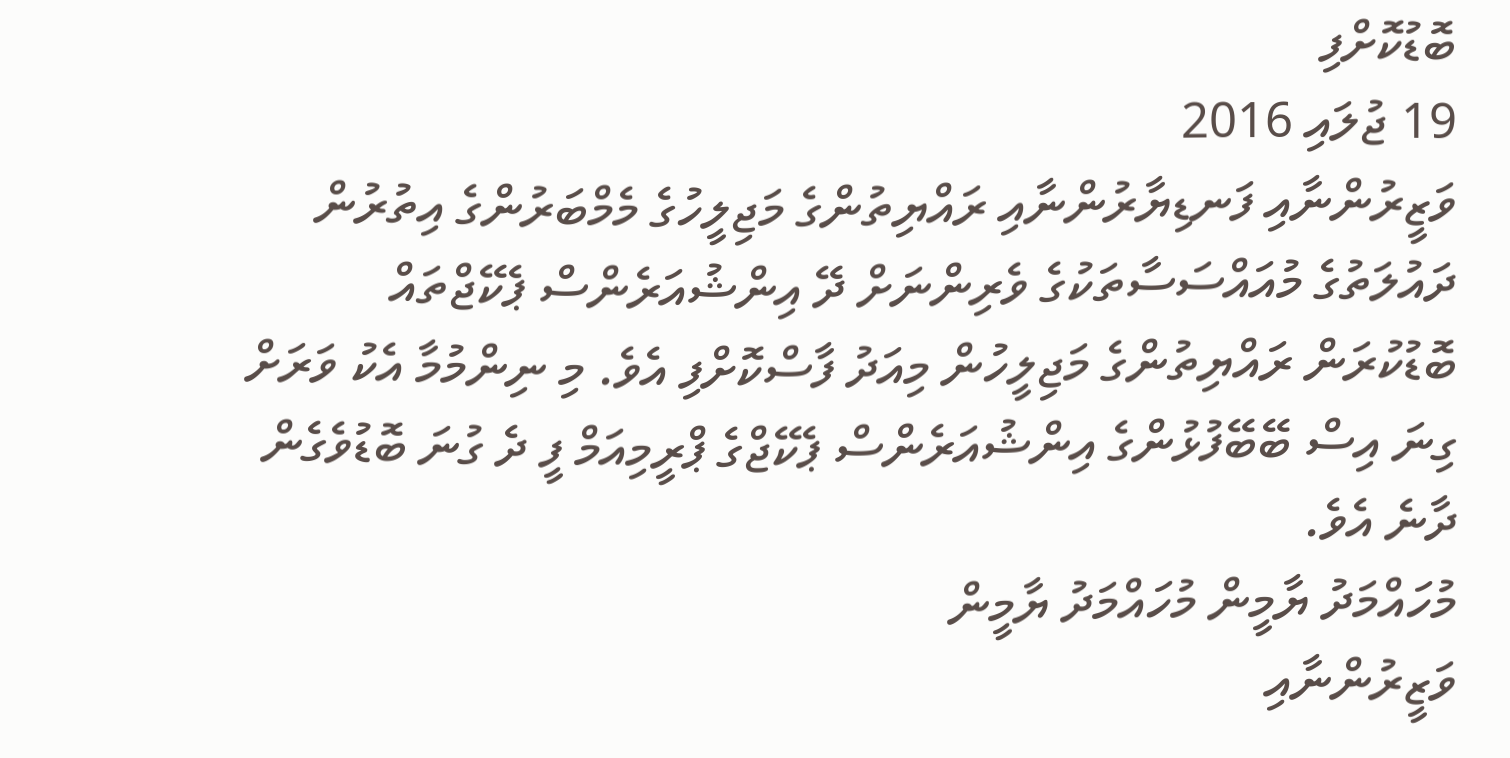ބޮޑުކޮށްފި
19 ޖުލައި 2016
ވަޒީރުންނާއި ފަނޑިޔާރުންނާއި ރައްޔިތުންގެ މަޖިލީހުގެ މެމްބަރުންގެ އިތުރުން ދައުލަތުގެ މުއައްސަސާތަކުގެ ވެރިންނަށް ދޭ އިންޝުއަރެންސް ޕެކޭޖްތައް ބޮޑުކުރަން ރައްޔިތުންގެ މަޖިލީހުން މިއަދު ފާސްކޮށްފި އެވެ. މި ނިންމުމާ އެކު ވަރަށް ގިނަ އިސް ބޭބޭފުޅުންގެ އިންޝުއަރެންސް ޕެކޭޖްގެ ޕްރީމިއަމް ފީ ދެ ގުނަ ބޮޑުވެގެން ދާނެ އެވެ.
މުހައްމަދު ޔާމީން މުހައްމަދު ޔާމީން
ވަޒީރުންނާއި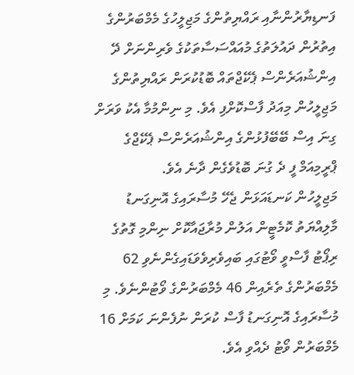ފަނޑިޔާރުންނާއި ރައްޔިތުންގެ މަޖިލީހުގެ މެމްބަރުންގެ އިތުރުން ދައުލަތުގެ މުއައްސަސާތަކުގެ ވެރިންނަށް ދޭ އިންޝުއަރެންސް ޕެކޭޖްތައް ބޮޑުކުރަން ރައްޔިތުންގެ މަޖިލީހުން މިއަދު ފާސްކޮށްފި އެވެ. މި ނިންމުމާ އެކު ވަރަށް ގިނަ އިސް ބޭބޭފުޅުންގެ އިންޝުއަރެންސް ޕެކޭޖްގެ ޕްރީމިއަމް ފީ ދެ ގުނަ ބޮޑުވެގެން ދާނެ އެވެ.
މަޖިލީހުން ކަނޑައަޅަން ޖެހޭ މުސާރައިގެ އޮނިގަނޑު މާލިއްޔަތު ކޮމެޓީން އަލުން މުރާޖައާކޮށް ނިންމި ގޮތުގެ ރިޕޯޓު ފާސްވީ ވޯޓުގައި ބައިވެރިވެވަޑައިގެންނެވި 62 މެމްބަރުންގެ ތެރެއިން 46 މެމްބަރުންގެ ވޯޓުންނެވެ. މި މުސާރައިގެ އޮނިގަނޑު ފާސް ކުރަން ނުފެންނަ ކަމަށް 16 މެމްބަރުން ވޯޓު ދެއްވި އެވެ.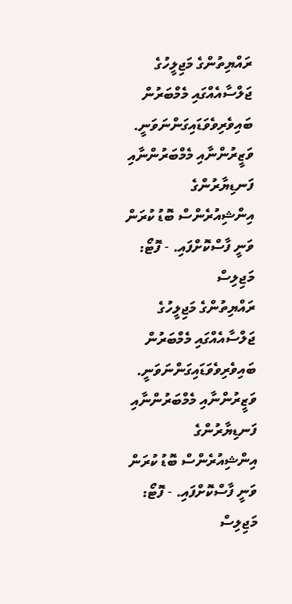ރައްޔިތުންގެ މަޖިލީހުގެ ޖަލްސާއެއްގައި މެމްބަރުން ބައިވެރިވެވަޑައިގަންނަވަނީ. ވަޒީރުންނާއި މެމްބަރުންނާއި ފަނޑިޔާރުންގެ އިންޝިއުރެންސް ބޮޑު ކުރަން ވަނީ ފާސްކޮށްފައި. - ފޮޓޯ: މަޖިލިސް
ރައްޔިތުންގެ މަޖިލީހުގެ ޖަލްސާއެއްގައި މެމްބަރުން ބައިވެރިވެވަޑައިގަންނަވަނީ. ވަޒީރުންނާއި މެމްބަރުންނާއި ފަނޑިޔާރުންގެ އިންޝިއުރެންސް ބޮޑު ކުރަން ވަނީ ފާސްކޮށްފައި. - ފޮޓޯ: މަޖިލިސް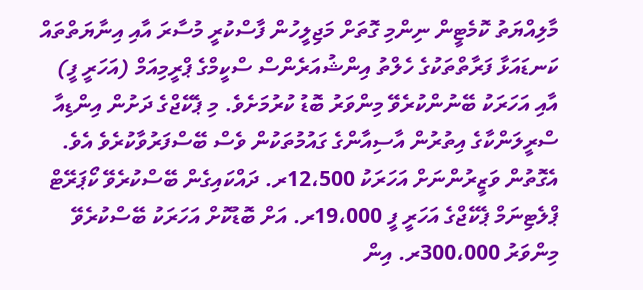މާލިއްޔަތު ކޮމެޓީން ނިންމި ގޮތަށް މަޖިލީހުން ފާސްކުރީ މުސާރަ އާއި އިނާޔަތްތައް ކަނޑައަޅާ ފަރާތްތަކުގެ ހެލްތު އިންޝުއަރެންސް ސްކީމްގެ ޕްރީމިއަމް (އަހަރީ ފީ) އާއި އަހަރަކު ބޭނުންކުރެވޭ މިންވަރު ބޮޑު ކުރުމަށެވެ. މި ޕެކޭޖްގެ ދަށުން އިންޑިއާ ސްރީލަންކާގެ އިތުރުން އާސިއާންގެ ގައުމުތަކުން ވެސް ބޭސްފަރުވާކުރެވެ އެވެ.
އެގޮތުން ވަޒީރުންނަށް އަހަރަކު 12،500ރ. ދައްކައިގެން ބޭސްކުރެވޭ ކޯޕަރޭޓް ޕްލެޓިނަމް ޕެކޭޖްގެ އަހަރީ ފީ 19،000ރ. އަށް ބޮޑުކޮށް އަހަރަކު ބޭސްކުރެވޭ މިންވަރު 300،000ރ. އިން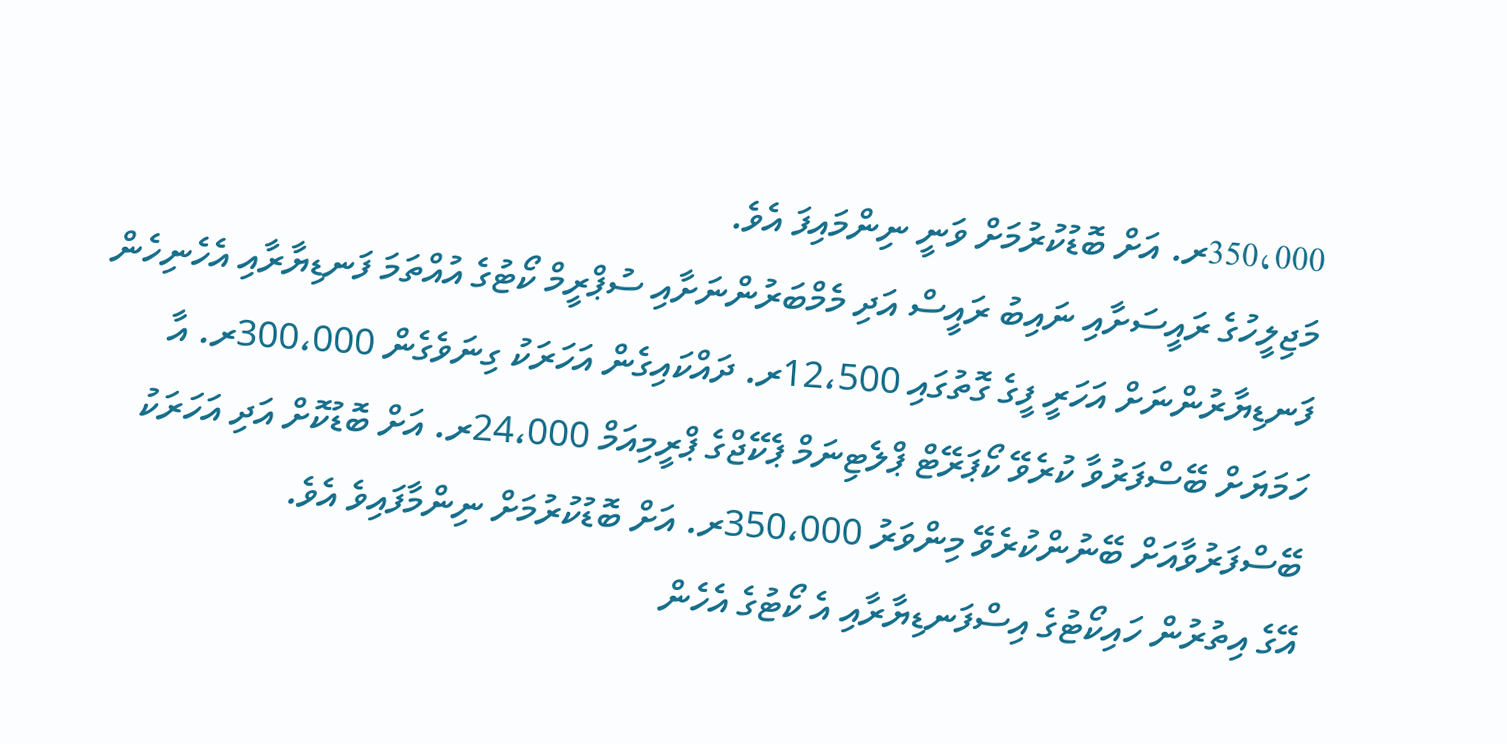350،000ރ. އަށް ބޮޑުކުރުމަށް ވަނީ ނިންމައިފަ އެވެ.
މަޖިލީހުގެ ރައީސަށާއި ނައިބު ރައީސް އަދި މެމްބަރުންނަށާއި ސުޕްރީމް ކޯޓުގެ އުއްތަމަ ފަނޑިޔާރާއި އެހެނިހެން ފަނޑިޔާރުންނަށް އަހަރީ ފީގެ ގޮތުގައި 12،500ރ. ދައްކައިގެން އަހަރަކު ގިނަވެގެން 300،000ރ. އާ ހަމަޔަށް ބޭސްފަރުވާ ކުރެވޭ ކޯޕަރޭޓް ޕްލެޓިނަމް ޕެކޭޖްގެ ޕްރީމިއަމް 24،000ރ. އަށް ބޮޑުކޮށް އަދި އަހަރަކު ބޭސްފަރުވާއަށް ބޭނުންކުރެވޭ މިންވަރު 350،000ރ. އަށް ބޮޑުކުރުމަށް ނިންމާފައިވެ އެވެ.
އޭގެ އިތުރުން ހައިކޯޓުގެ އިސްފަނޑިޔާރާއި އެ ކޯޓުގެ އެހެން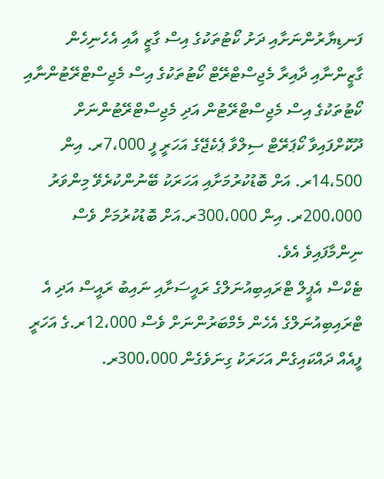ފަނޑިޔާރުންނަށާއި ދަށު ކޯޓުތަކުގެ އިސް ގާޒީ އާއި އެހެނިހެން ގާޒީންނާއި ދާއިރާ މެޖިސްޓްރޭޓް ކޯޓުތަކުގެ އިސް މެޖިސްޓްރޭޓުންނާއި ކޯޓުތަކުގެ އިސް މެޖިސްޓްރޭޓުން އަދި މެޖިސްޓްރޭޓުންނަށް ދޫކޮށްފައިވާ ކޯޕަރޭޓް ސިލްވާ ޕެކެޖޭގެ އަހަރީ ފީ 7،000ރ. އިން 14،500ރ. އަށް ބޮޑުކުރުމަށާއި އަހަރަކު ބޭނުންކުރެވޭ މިންވަރު 200،000ރ. އިން 300،000ރ.އަށް ބޮޑުކުރުމަށް ވެސް ނިންމާފައިވެ އެވެ.
ޓެކްސް އެޕީލް ޓްރައިބިއުނަލްގެ ރައީސަށާއި ނައިބު ރައީސް އަދި އެ ޓްރައިބިއުނަލްގެ އެހެން މެމްބަރުންނަށް ވެސް 12،000ރ.ގެ އަހަރީ ފީއެއް ދައްކައިގެން އަހަރަކު ގިނަވެގެން 300،000ރ.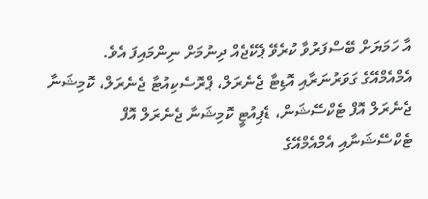އާ ހަމަޔަށް ބޭސްފަރުވާ ކުރެވޭ ޕެކޭޖެއް ދިނުމަށް ނިންމައިފަ އެވެ.
އެމްއެމްއޭގެ ގަވަރުނަރާއި އޮޑިޓާ ޖެނެރަލް، ޕްރޮސެކިއުޓާ ޖެނެރަލް، ކޮމިޝަނާ ޖެނެރަލް އޮފް ޓެކްސޭޝަން، ޑެޕިއުޓީ ކޮމިޝަނާ ޖެނެރަލް އޮފް ޓެކްސޭޝަނާއި އެމްއެމްއޭގެ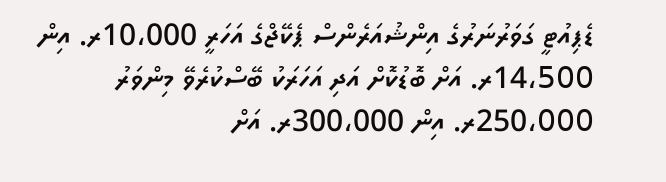ޑެޕިއުޓީ ގަވަރުނަރުގެ އިންޝުއަރެންސް ޕެކޭޖްގެ އަހަރީ 10،000ރ. އިން 14،500ރ. އަށް ބޮޑުކޮށް އަދި އަހަރަކު ބޭސްކުރެވޭ މިންވަރު 250،000ރ. އިން 300،000ރ. އަށް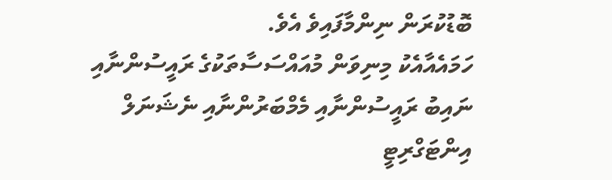ބޮޑުކުރަން ނިންމާފައިވެ އެވެ.
ހަމައެއާއެކު މިނިވަން މުއައްސަސާތަކުގެ ރައީސުންނާއި ނައިބު ރައީސުންނާއި މެމްބަރުންނާއި ނެޝަނަލް އިންޓަގްރިޓީ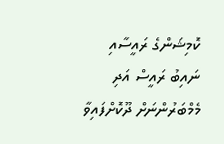ކޮމިޝަންގެ ރައީސާއި ނައިބު ރައީސް އަދި މެމްބަރުންނަށް ދޫކޮށްފައިވާ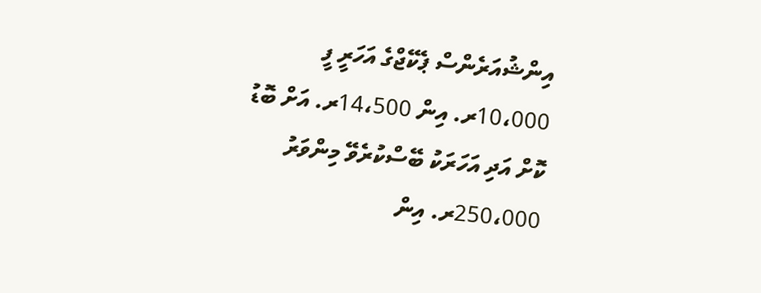އިންޝުއަރެންސް ޕެކޭޖްގެ އަހަރީ ފީ 10،000ރ. އިން 14،500ރ. އަށް ބޮޑު ކޮށް އަދި އަހަރަކު ބޭސްކުރެވޭ މިންވަރު 250،000ރ. އިން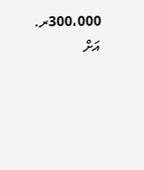300،000ރ. އަށް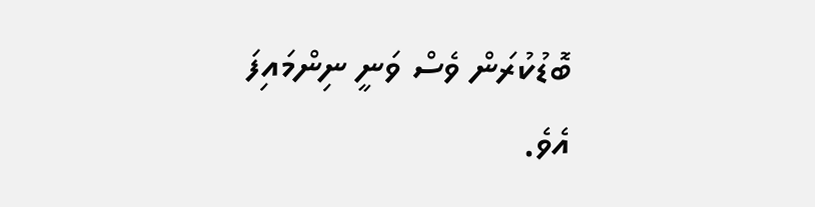ބޮޑުކުރަން ވެސް ވަނީ ނިންމައިފަ އެވެ.